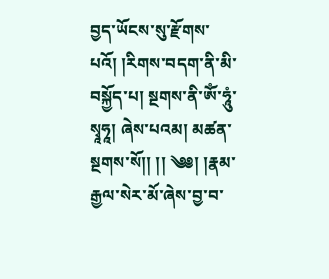བྱད་ཡོངས་སུ་རྫོགས་པའོ། །རིགས་བདག་ནི་མི་ བསྐྱོད་པ། སྔགས་ནི་ༀ་ཧཱུཾ་སྭཱཧཱ། ཞེས་པའམ། མཚན་སྔགས་སོ།། །། ༄༅། །རྣམ་རྒྱལ་སེར་མོ་ཞེས་བྱ་བ་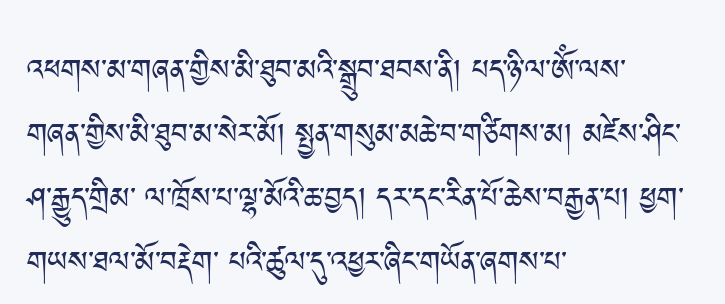འཕགས་མ་གཞན་གྱིས་མི་ཐུབ་མའི་སྒྲུབ་ཐབས་ནི། པད་ཉི་ལ་ༀ་ལས་ གཞན་གྱིས་མི་ཐུབ་མ་སེར་མོ། སྤྱན་གསུམ་མཆེ་བ་གཙིགས་མ། མཛེས་ཤིང་ཤ་རྒྱུད་གྲིམ་ ལ་ཁྲོས་པ་ལྷ་མོའི་ཆ་བྱད། དར་དང་རིན་པོ་ཆེས་བརྒྱན་པ། ཕྱག་གཡས་ཐལ་མོ་བརྡེག་ པའི་ཚུལ་དུ་འཕྱར་ཞིང་གཡོན་ཞགས་པ་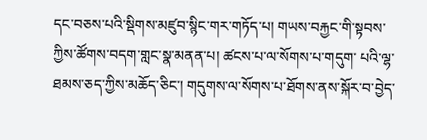དང་བཅས་པའི་སྡིགས་མཛུབ་སྙིང་གར་གཏོད་པ། གཡས་བརྐྱང་གི་སྟབས་ཀྱིས་ཚོགས་བདག་གླང་སྣ་མནན་པ། ཚངས་པ་ལ་སོགས་པ་གདུག་ པའི་ལྷ་ཐམས་ཅད་ཀྱིས་མཆོད་ཅིང་། གདུགས་ལ་སོགས་པ་ཐོགས་ནས་སྐོར་བ་བྱེད་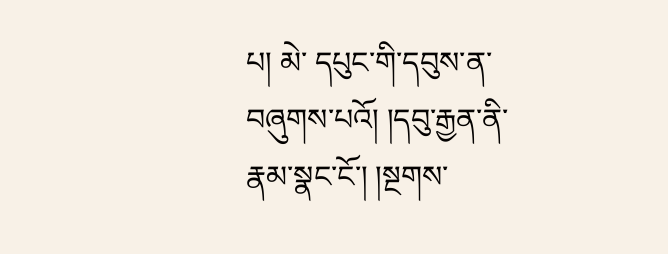པ། མེ་ དཔུང་གི་དབུས་ན་བཞུགས་པའོ། །དབུ་རྒྱན་ནི་རྣམ་སྣང་ངོ་། །སྔགས་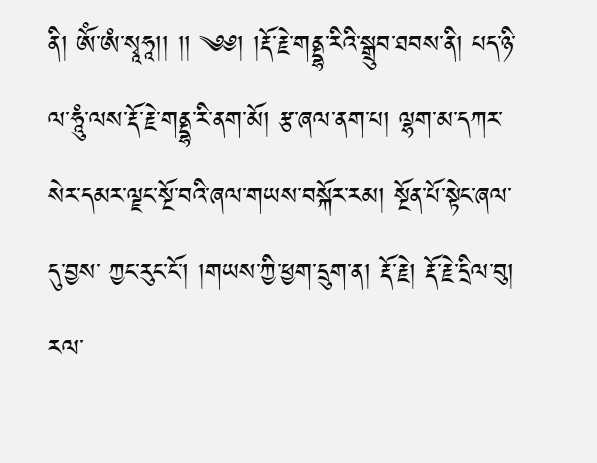ནི། ༀ་ཨཾ་སྭཱཧཱ།། །། ༄༅། །རྡོ་རྗེ་གནྡྷ་རིའི་སྒྲུབ་ཐབས་ནི། པད་ཉི་ལ་ཧཱུཾ་ལས་རྡོ་རྗེ་གནྡྷ་རི་ནག་མོ། རྩ་ཞལ་ནག་པ། ལྷག་མ་དཀར་སེར་དམར་ལྗང་སྔོ་བའི་ཞལ་གཡས་བསྐོར་རམ། སྔོན་པོ་སྟེང་ཞལ་དུ་བྱས་ ཀྱང་རུང་ངོ་། །གཡས་ཀྱི་ཕྱག་དྲུག་ན། རྡོ་རྗེ། རྡོ་རྗེ་དྲིལ་བུ། རལ་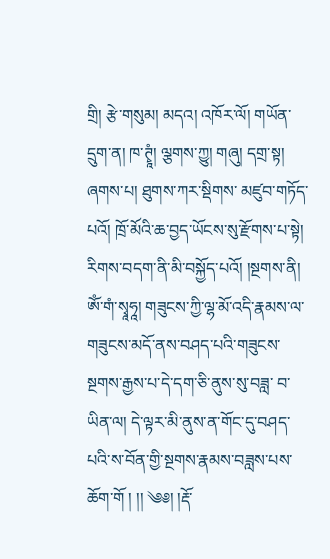གྲི། རྩེ་གསུམ། མདའ། འཁོར་ལོ། གཡོན་དྲུག་ན། ཁ་ཊྭཱཾ། ལྕགས་ཀྱུ། གཞུ། དགྲ་སྟ། ཞགས་པ། ཐུགས་ཀར་སྡིགས་ མཛུབ་གཏོད་པའོ། ཁྲོ་མོའི་ཆ་བྱད་ཡོངས་སུ་རྫོགས་པ་སྟེ། རིགས་བདག་ནི་མི་བསྐྱོད་པའོ། །སྔགས་ནི། ༀ་གཾ་སྭཱཧཱ། གཟུངས་ཀྱི་ལྷ་མོ་འདི་རྣམས་ལ་གཟུངས་མདོ་ནས་བཤད་པའི་གཟུངས་སྔགས་རྒྱས་པ་དེ་དག་ཅི་ནུས་སུ་བཟླ་ བ་ཡིན་ལ། དེ་ལྟར་མི་ནུས་ན་གོང་དུ་བཤད་པའི་ས་བོན་གྱི་སྔགས་རྣམས་བཟླས་པས་ཆོག་གོ ། །། ༄༅། །རྡོ་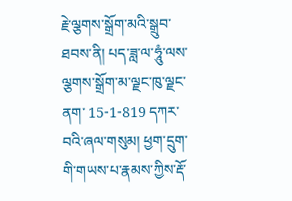རྗེ་ལྕགས་སྒྲོག་མའི་སྒྲུབ་ཐབས་ནི། པད་ཟླ་ལ་ཧཱུཾ་ལས་ལྕགས་སྒྲོག་མ་ལྗང་ཁུ་ལྗང་ནག་ 15-1-819 དཀར་བའི་ཞལ་གསུམ། ཕྱག་དྲུག་གི་གཡས་པ་རྣམས་ཀྱིས་རྡོ་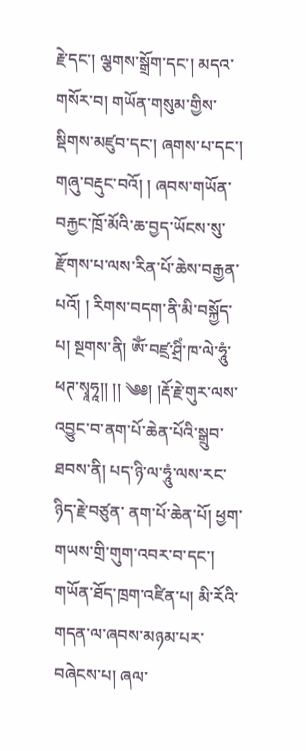རྗེ་དང་། ལྕགས་སྒྲོག་དང་། མདའ་གསོར་བ། གཡོན་གསུམ་གྱིས་སྡིགས་མཛུབ་དང་། ཞགས་པ་དང་། གཞུ་བརྡུང་བའོ། ། ཞབས་གཡོན་བརྐྱང་ཁྲོ་མོའི་ཆ་བྱད་ཡོངས་སུ་རྫོགས་པ་ལས་རིན་པོ་ཆེས་བརྒྱན་པའོ། ། རིགས་བདག་ནི་མི་བསྐྱོད་པ། སྔགས་ནི། ༀ་བཛྲ་ཤྲིཾ་ཁ་ལེ་ཧཱུཾ་ཕཊ་སྭཱཧཱ།། །། ༄༅། །རྡོ་རྗེ་གུར་ལས་འབྱུང་བ་ནག་པོ་ཆེན་པོའི་སྒྲུབ་ཐབས་ནི། པད་ཉི་ལ་ཧཱུཾ་ལས་རང་ཉིད་རྗེ་བཙུན་ ནག་པོ་ཆེན་པོ། ཕྱག་གཡས་གྲི་གུག་འབར་བ་དང་། གཡོན་ཐོད་ཁྲག་འཛིན་པ། མི་རོའི་ གདན་ལ་ཞབས་མཉམ་པར་བཞེངས་པ། ཞལ་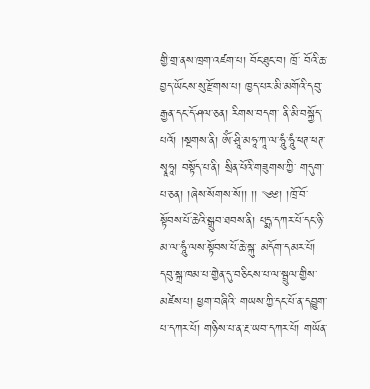གྱི་གྲ་ནས་ཁྲག་འཛག་པ། བོང་ཐུང་བ། ཁྲོ་ བོའི་ཆ་བྱད་ཡོངས་སུ་རྫོགས་པ། ཁྱད་པར་མི་མགོའི་དབུ་རྒྱན་དང་དོ་ཤལ་ཅན། རིགས་བདག་ ནི་མི་བསྐྱོད་པའོ། །སྔགས་ནི། ༀ་ཤྲཱི་མཧཱ་ཀཱ་ལ་ཧཱུཾ་ཧཱུཾ་ཕཊ་ཕཊ་སྭཱཧཱ། བསྟོད་པ་ནི། སྲིན་པོའི་གཟུགས་ཀྱི་ གདུག་པ་ཅན། །ཞེས་སོགས་སོ།། །། ༄༅། །ཁྲོ་བོ་སྟོབས་པོ་ཆེའི་སྒྲུབ་ཐབས་ནི། པདྨ་དཀར་པོ་དང་ཉི་མ་ལ་ཧཱུཾ་ལས་སྟོབས་པོ་ཆེ་སྐུ་ མདོག་དམར་པོ། དབུ་སྐྲ་ཁམ་པ་གྱེན་དུ་བཅིངས་པ་ལ་སྦྲུལ་གྱིས་མཛེས་པ། ཕྱག་བཞིའི་ གཡས་ཀྱི་དང་པོ་ན་དབྱུག་པ་དཀར་པོ། གཉིས་པ་ན་རྔ་ཡབ་དཀར་པོ། གཡོན་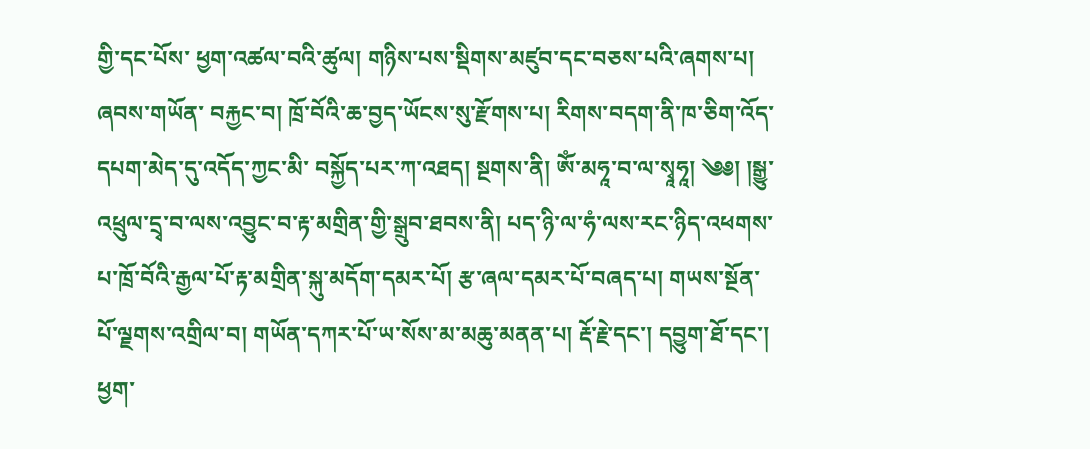གྱི་དང་པོས་ ཕྱག་འཚལ་བའི་ཚུལ། གཉིས་པས་སྡིགས་མཛུབ་དང་བཅས་པའི་ཞགས་པ། ཞབས་གཡོན་ བརྐྱང་བ། ཁྲོ་བོའི་ཆ་བྱད་ཡོངས་སུ་རྫོགས་པ། རིགས་བདག་ནི་ཁ་ཅིག་འོད་དཔག་མེད་དུ་འདོད་ཀྱང་མི་ བསྐྱོད་པར་ཀ་འཐད། སྔགས་ནི། ༀ་མཧཱ་བ་ལ་སྭཱཧཱ། ༄༅། །སྒྱུ་འཕྲུལ་དྲྭ་བ་ལས་འབྱུང་བ་རྟ་མགྲིན་གྱི་སྒྲུབ་ཐབས་ནི། པད་ཉི་ལ་ཧཾ་ལས་རང་ཉིད་འཕགས་ པ་ཁྲོ་བོའི་རྒྱལ་པོ་རྟ་མགྲིན་སྐུ་མདོག་དམར་པོ། རྩ་ཞལ་དམར་པོ་བཞད་པ། གཡས་སྔོན་ པོ་ལྗགས་འགྲིལ་བ། གཡོན་དཀར་པོ་ཡ་སོས་མ་མཆུ་མནན་པ། རྡོ་རྗེ་དང་། དབྱུག་ཐོ་དང་། ཕྱག་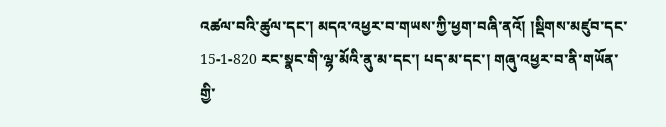འཚལ་བའི་ཚུལ་དང་། མདའ་འཕྱར་བ་གཡས་ཀྱི་ཕྱག་བཞི་ནའོ། །སྡིགས་མཛུབ་དང་ 15-1-820 རང་སྣང་གི་ལྷ་མོའི་ནུ་མ་དང་། པད་མ་དང་། གཞུ་འཕྱར་བ་ནི་གཡོན་གྱི་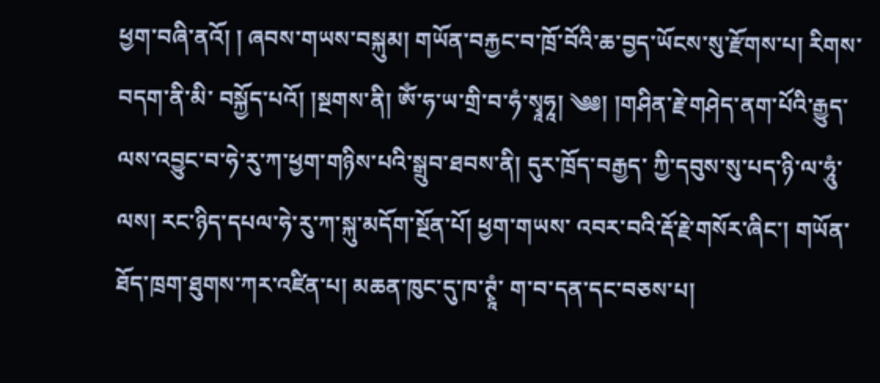ཕྱག་བཞི་ནའོ། ། ཞབས་གཡས་བསྐུམ། གཡོན་བརྐྱང་བ་ཁྲོ་བོའི་ཆ་བྱད་ཡོངས་སུ་རྫོགས་པ། རིགས་བདག་ནི་མི་ བསྐྱོད་པའོ། །སྔགས་ནི། ༀ་ཧ་ཡ་གྲི་བ་ཧཾ་སྭཱཧཱ། ༄༅། །གཤིན་རྗེ་གཤེད་ནག་པོའི་རྒྱུད་ལས་འབྱུང་བ་ཧེ་རུ་ཀ་ཕྱག་གཉིས་པའི་སྒྲུབ་ཐབས་ནི། དུར་ཁྲོད་བརྒྱད་ ཀྱི་དབུས་སུ་པད་ཉི་ལ་ཧཱུཾ་ལས། རང་ཉིད་དཔལ་ཧེ་རུ་ཀ་སྐུ་མདོག་སྔོན་པོ། ཕྱག་གཡས་ འབར་བའི་རྡོ་རྗེ་གསོར་ཞིང་། གཡོན་ཐོད་ཁྲག་ཐུགས་ཀར་འཛིན་པ། མཆན་ཁུང་དུ་ཁ་ཊྭཱཾ་ ག་བ་དན་དང་བཅས་པ།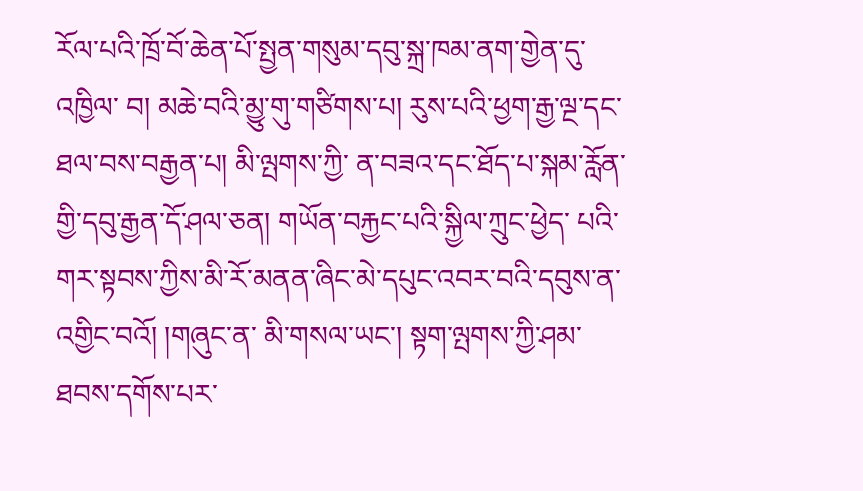རོལ་པའི་ཁྲོ་བོ་ཆེན་པོ་སྤྱན་གསུམ་དབུ་སྐྲ་ཁམ་ནག་གྱེན་དུ་འཁྱིལ་ བ། མཆེ་བའི་མྱུ་གུ་གཙིགས་པ། རུས་པའི་ཕྱག་རྒྱ་ལྔ་དང་ཐལ་བས་བརྒྱན་པ། མི་ལྤགས་ཀྱི་ ན་བཟའ་དང་ཐོད་པ་སྐམ་རློན་གྱི་དབུ་རྒྱན་དོ་ཤལ་ཅན། གཡོན་བརྐྱང་པའི་སྐྱིལ་ཀྲུང་ཕྱེད་ པའི་གར་སྟབས་ཀྱིས་མི་རོ་མནན་ཞིང་མེ་དཔུང་འབར་བའི་དབུས་ན་འགྱིང་བའོ། །གཞུང་ན་ མི་གསལ་ཡང་། སྟག་ལྤགས་ཀྱི་ཤམ་ཐབས་དགོས་པར་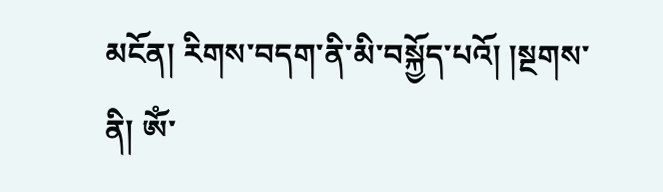མངོན། རིགས་བདག་ནི་མི་བསྐྱོད་པའོ། །སྔགས་ནི། ༀ་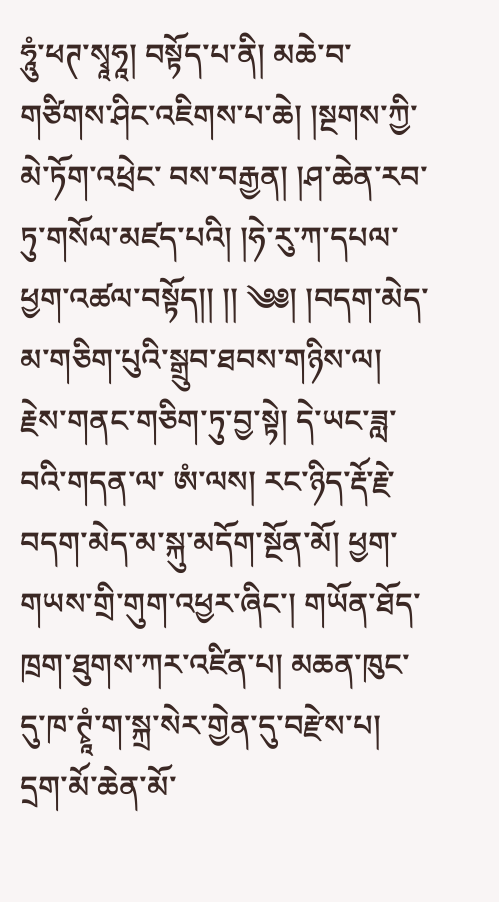ཧཱུཾ་ཕཊ་སྭཱཧཱ། བསྟོད་པ་ནི། མཆེ་བ་གཙིགས་ཤིང་འཇིགས་པ་ཆེ། །སྔགས་ཀྱི་མེ་ཏོག་འཕྲེང་ བས་བརྒྱན། །ཤ་ཆེན་རབ་ཏུ་གསོལ་མཛད་པའི། །ཧེ་རུ་ཀ་དཔལ་ཕྱག་འཚལ་བསྟོད།། །། ༄༅། །བདག་མེད་མ་གཅིག་པུའི་སྒྲུབ་ཐབས་གཉིས་ལ། རྗེས་གནང་གཅིག་ཏུ་བྱ་སྟེ། དེ་ཡང་ཟླ་བའི་གདན་ལ་ ཨཾ་ལས། རང་ཉིད་རྡོ་རྗེ་བདག་མེད་མ་སྐུ་མདོག་སྔོན་མོ། ཕྱག་གཡས་གྲི་གུག་འཕྱར་ཞིང་། གཡོན་ཐོད་ཁྲག་ཐུགས་ཀར་འཛིན་པ། མཆན་ཁུང་དུ་ཁ་ཊྭཱཾ་ག་སྐྲ་སེར་གྱེན་དུ་བརྫེས་པ། དྲག་མོ་ཆེན་མོ་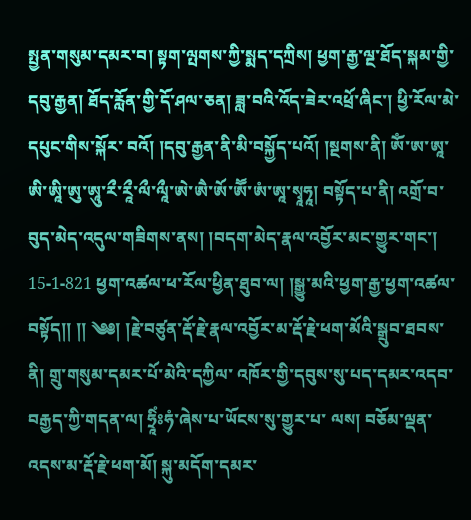སྤྱན་གསུམ་དམར་བ། སྟག་ལྤགས་ཀྱི་སྨད་དཀྲིས། ཕྱག་རྒྱ་ལྔ་ཐོད་སྐམ་གྱི་ དབུ་རྒྱན། ཐོད་རློན་གྱི་དོ་ཤལ་ཅན། ཟླ་བའི་འོད་ཟེར་འཕྲོ་ཞིང་། ཕྱི་རོལ་མེ་དཔུང་གིས་སྐོར་ བའོ། །དབུ་རྒྱན་ནི་མི་བསྐྱོད་པའོ། །སྔགས་ནི། ༀ་ཨ་ཨཱ་ཨི་ཨཱི་ཨུ་ཨཱུ་རྀ་རཱྀ་ལྀ་ལཱྀ་ཨེ་ཨཻ་ཨོ་ཨཽ་ཨཾ་ཨཱ་སྭཱཧཱ། བསྟོད་པ་ནི། འགྲོ་བ་བུད་མེད་འདུལ་གཟིགས་ནས། །བདག་མེད་རྣལ་འབྱོར་མང་གྱུར་གང་། 15-1-821 ཕྱག་འཚལ་ཕ་རོལ་ཕྱིན་ཐུབ་ལ། །སྒྱུ་མའི་ཕྱག་རྒྱ་ཕྱག་འཚལ་བསྟོད།། །། ༄༅། །རྗེ་བཙུན་རྡོ་རྗེ་རྣལ་འབྱོར་མ་རྡོ་རྗེ་ཕག་མོའི་སྒྲུབ་ཐབས་ནི། གྲུ་གསུམ་དམར་པོ་མེའི་དཀྱིལ་ འཁོར་གྱི་དབུས་སུ་པད་དམར་འདབ་བརྒྱད་ཀྱི་གདན་ལ། ཧྲཱིཾཿཧཾ་ཞེས་པ་ཡོངས་སུ་གྱུར་པ་ ལས། བཅོམ་ལྡན་འདས་མ་རྡོ་རྗེ་ཕག་མོ། སྐུ་མདོག་དམར་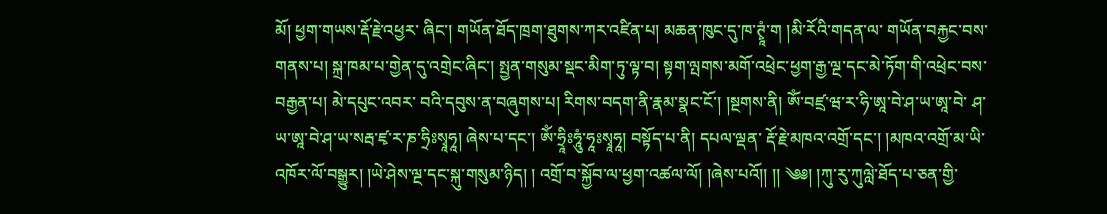མོ། ཕྱག་གཡས་རྡོ་རྗེ་འཕྱར་ ཞིང་། གཡོན་ཐོད་ཁྲག་ཐུགས་ཀར་འཛིན་པ། མཆན་ཁུང་དུ་ཁ་ཊྭཱཾ་ག །མི་རོའི་གདན་ལ་ གཡོན་བརྐྱང་བས་གནས་པ། སྐྲ་ཁམ་པ་གྱེན་དུ་འགྲེང་ཞིང་། སྤྱན་གསུམ་སྡང་མིག་ཏུ་ལྟ་བ། སྟག་ལྤགས་མགོ་འཕྲེང་ཕྱག་རྒྱ་ལྔ་དང་མེ་ཏོག་གི་འཕྲེང་བས་བརྒྱན་པ། མེ་དཔུང་འབར་ བའི་དབུས་ན་བཞུགས་པ། རིགས་བདག་ནི་རྣམ་སྣང་ངོ་། །སྔགས་ནི། ༀ་བཛྲ་ཝ་ར་ཧི་ཨཱ་བེ་ཤ་ཡ་ཨཱ་བེ་ ཤ་ཡ་ཨཱ་བེ་ཤ་ཡ་སརྦ་ཛྭ་ར་ཎ་ཧྲིཿསྭཱཧཱ། ཞེས་པ་དང་། ༀ་ཧྲཱིཿཧཱུཾ་ཧཱཿསྭཱཧཱ། བསྟོད་པ་ནི། དཔལ་ལྡན་ རྡོ་རྗེ་མཁའ་འགྲོ་དང་། །མཁའ་འགྲོ་མ་ཡི་འཁོར་ལོ་བསྒྱུར། །ཡེ་ཤེས་ལྔ་དང་སྐུ་གསུམ་ཉིད། ། འགྲོ་བ་སྐྱོབ་ལ་ཕྱག་འཚལ་ལོ། །ཞེས་པའོ།། །། ༄༅། །ཀུ་རུ་ཀུལླེ་ཐོད་པ་ཅན་གྱི་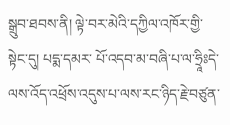སྒྲུབ་ཐབས་ནི། ལྟེ་བར་མེའི་དཀྱིལ་འཁོར་གྱི་སྟེང་དུ། པདྨ་དམར་ པོ་འདབ་མ་བཞི་པ་ལ་ཧྲཱིཿདེ་ལས་འོད་འཕྲོས་འདུས་པ་ལས་རང་ཉིད་རྗེ་བཙུན་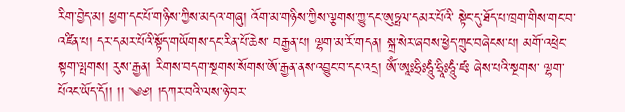རིག་བྱེད་མ། ཕྱག་དང་པོ་གཉིས་ཀྱིས་མདའ་གཞུ། འོག་མ་གཉིས་ཀྱིས་ལྕགས་ཀྱུ་དང་ཨུཏྤལ་དམར་པོའི་ སྟེང་དུ་ཐོད་པ་ཁྲག་གིས་གང་བ་འཛིན་པ། དར་དམར་པོའི་སྟོད་གཡོགས་དང་རིན་པོ་ཆེས་ བརྒྱན་པ། ལྷག་མ་རོ་གདན། སྐྲ་སེར་ཞབས་ཕྱེད་ཀྲུང་བཞེངས་པ། མགོ་འཕྲེང་སྟག་ལྤགས། རུས་རྒྱན། རིགས་བདག་སྔགས་སོགས་ཨོ་རྒྱན་ནས་འབྱུང་བ་དང་འདྲ། ༀ་ཨཱཿཧྲིཿཧཱུཾ་ཧྲཱིཿཧཱུཾ་ཛཿ ཞེས་པའི་སྔགས་ ལྷག་པོའང་ཡོད་དོ།། །། ༄༅། །དཀར་བའི་ལས་ཉེ་བར་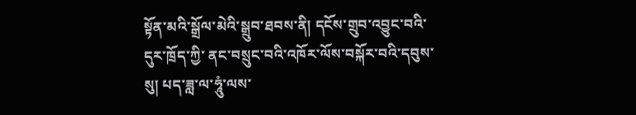སྟོན་མའི་སྒྲོལ་མེའི་སྒྲུབ་ཐབས་ནི། དངོས་གྲུབ་འབྱུང་བའི་དུར་ཁྲོད་ཀྱི་ ནང་བསྲུང་བའི་འཁོར་ལོས་བསྐོར་བའི་དབུས་སུ། པད་ཟླ་ལ་ཧཱུཾ་ལས་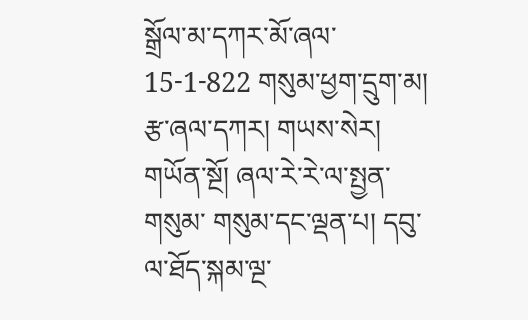སྒྲོལ་མ་དཀར་མོ་ཞལ་ 15-1-822 གསུམ་ཕྱག་དྲུག་མ། རྩ་ཞལ་དཀར། གཡས་སེར། གཡོན་སྔོ། ཞལ་རེ་རེ་ལ་སྤྱན་གསུམ་ གསུམ་དང་ལྡན་པ། དབུ་ལ་ཐོད་སྐམ་ལྔ་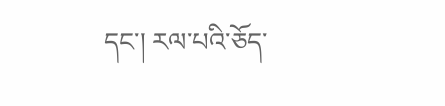དང་། རལ་པའི་ཅོད་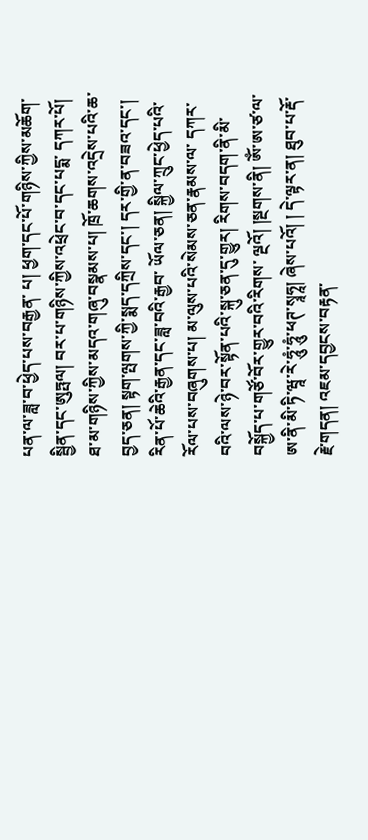པན་ལ་ཟླ་བ་ཕྱེད་པས་བརྒྱན་ པ། ཕྱག་དང་པོ་གཉིས་ཀྱིས་མཆོག་སྦྱིན་དང་ཨུཏྤལ། བར་པ་གཉིས་ཀྱིས་འཕྲེང་བ་དང་པདྨ་ དཀར་པོ། ཐ་མ་གཉིས་ཀྱིས་མདའ་གཞུ་བསྣམས་པ། ཁྲོ་ཆགས་འདྲེས་པའི་ཆ་བྱད་ཅན། སྟག་ལྤགས་ཀྱི་སྨད་དཀྲིས་དང་། དར་གྱི་ན་བཟའ་དང་། རིན་པོ་ཆེའི་རྒྱན་དང་ཟླ་བའི་རྒྱབ་ ཡོལ་ཅན། སྐྱིལ་ཀྲུང་ཕྱེད་པའི་རོལ་པས་བཞུགས་པ། མ་ལུས་པའི་སེམས་ཅན་རྣམས་ལ་ དཀར་བའི་ལས་ཉེ་བར་སྟོན་པའི་སྐུ་ཅན་དུ་གྱུར། རིགས་བདག་ནི་མི་བསྐྱོད་པ་གཙོ་བོར་གྱུར་བའི་རིགས་ ལྔའོ། །སྔགས་ནི། ༀ་ཨ་ཙ་ལ་ཨ་ནི་མི་ཏི་ཝཱ་རེ་ཧཱུཾ་ཧཱུཾ་ཕཊ་སྭཱཧཱ། ཞེས་པའོ། ། དེ་ལྟར་ན། ཐུབ་པ་རྡོ་རྗེ་གདན། འཇམ་དབྱངས་བརྟན་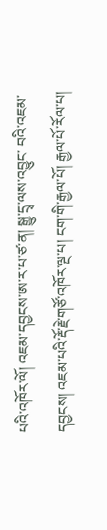པའི་འཁོར་ལོ། འཇམ་དབྱངས་ཨ་ར་པ་ཙ་ན། སྒྱུ་དྲྭ་ལས་འབྱུང་ བའི་འཇམ་དབྱངས། འཇམ་པའི་རྡོ་རྗེ་གཙོ་འཁོར་ལྔ་པ། ངག་གི་རྒྱལ་པོ། རྒྱལ་པོ་རོལ་པ།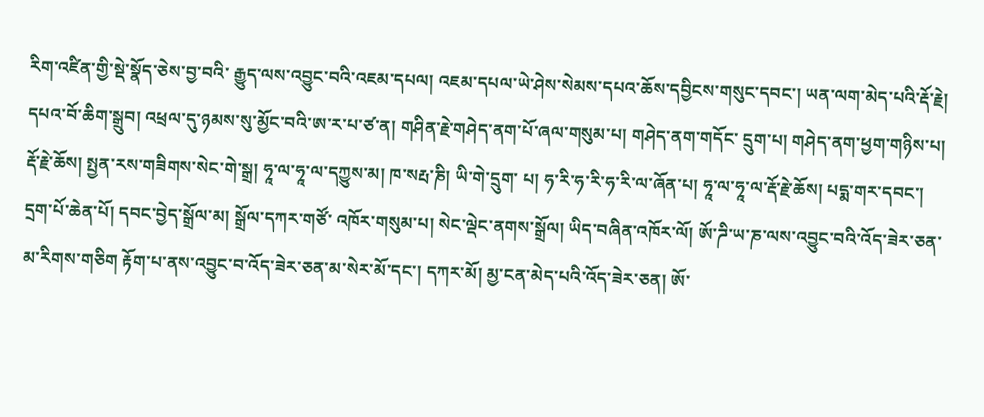རིག་འཛིན་གྱི་སྡེ་སྣོད་ཅེས་བྱ་བའི་ རྒྱུད་ལས་འབྱུང་བའི་འཇམ་དཔལ། འཇམ་དཔལ་ཡེ་ཤེས་སེམས་དཔའ་ཆོས་དབྱིངས་གསུང་དབང་། ཡན་ལག་མེད་པའི་རྡོ་རྗེ། དཔའ་བོ་ཆིག་སྒྲུབ། འཕྲལ་དུ་ཉམས་སུ་མྱོང་བའི་ཨ་ར་པ་ཙ་ན། གཤིན་རྗེ་གཤེད་ནག་པོ་ཞལ་གསུམ་པ། གཤེད་ནག་གདོང་ དྲུག་པ། གཤེད་ནག་ཕྱག་གཉིས་པ། རྡོ་རྗེ་ཆོས། སྤྱན་རས་གཟིགས་སེང་གེ་སྒྲ། ཧཱ་ལ་ཧཱ་ལ་དཀྱུས་མ། ཁ་སརྤ་ཎི། ཡི་གེ་དྲུག་ པ། ཧ་རི་ཧ་རི་ཧ་རི་ལ་ཞོན་པ། ཧཱ་ལ་ཧཱ་ལ་རྡོ་རྗེ་ཆོས། པདྨ་གར་དབང་། དྲག་པོ་ཆེན་པོ། དབང་བྱེད་སྒྲོལ་མ། སྒྲོལ་དཀར་གཙོ་ འཁོར་གསུམ་པ། སེང་ལྡེང་ནགས་སྒྲོལ། ཡིད་བཞིན་འཁོར་ལོ། ཨོ་ཌི་ཡ་ཎ་ལས་འབྱུང་བའི་འོད་ཟེར་ཅན་མ་རིགས་གཅིག རྟོག་པ་ནས་འབྱུང་བ་འོད་ཟེར་ཅན་མ་སེར་མོ་དང་། དཀར་མོ། མྱ་ངན་མེད་པའི་འོད་ཟེར་ཅན། ཨོ་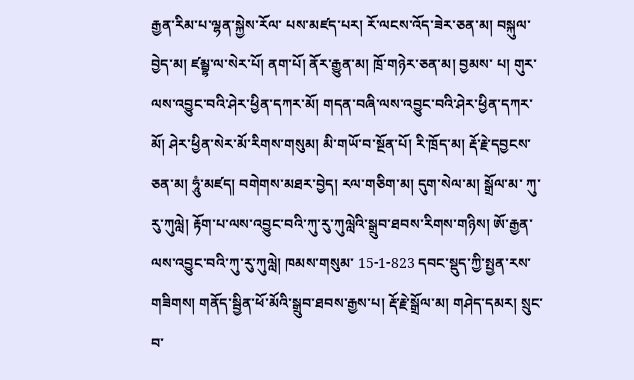རྒྱན་རིམ་པ་ལྷན་སྐྱེས་རོལ་ པས་མཛད་པར། རོ་ལངས་འོད་ཟེར་ཅན་མ། བསྐུལ་བྱེད་མ། ཛམྦྷ་ལ་སེར་པོ། ནག་པོ། ནོར་རྒྱུན་མ། ཁྲོ་གཉེར་ཅན་མ། བྱམས་ པ། གུར་ལས་འབྱུང་བའི་ཤེར་ཕྱིན་དཀར་མོ། གདན་བཞི་ལས་འབྱུང་བའི་ཤེར་ཕྱིན་དཀར་མོ། ཤེར་ཕྱིན་སེར་མོ་རིགས་གསུམ། མི་གཡོ་བ་སྔོན་པོ། རི་ཁྲོད་མ། རྡོ་རྗེ་དབྱངས་ཅན་མ། ཧཱུཾ་མཛད། བགེགས་མཐར་བྱེད། རལ་གཅིག་མ། དུག་སེལ་མ། སྒྲོལ་མ་ ཀུ་རུ་ཀུལླེ། རྟོག་པ་ལས་འབྱུང་བའི་ཀུ་རུ་ཀུལླེའི་སྒྲུབ་ཐབས་རིགས་གཉིས། ཨོ་རྒྱན་ལས་འབྱུང་བའི་ཀུ་རུ་ཀུལླེ། ཁམས་གསུམ་ 15-1-823 དབང་སྡུད་ཀྱི་སྤྱན་རས་གཟིགས། གནོད་སྦྱིན་ཕོ་མོའི་སྒྲུབ་ཐབས་རྒྱས་པ། རྡོ་རྗེ་སྒྲོལ་མ། གཤེད་དམར། སྲུང་བ་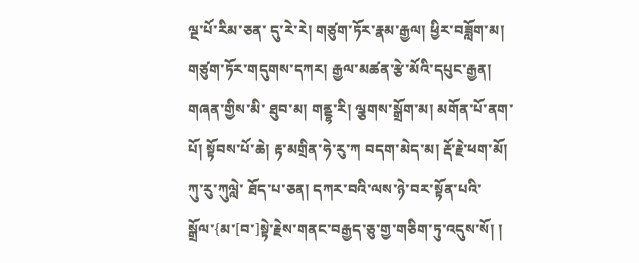ལྔ་པོ་རིམ་ཅན་ དུ་རེ་རེ། གཙུག་ཏོར་རྣམ་རྒྱལ། ཕྱིར་བཟློག་མ། གཙུག་ཏོར་གདུགས་དཀར། རྒྱལ་མཚན་རྩེ་མོའི་དཔུང་རྒྱན། གཞན་གྱིས་མི་ ཐུབ་མ། གནྡྷ་རི། ལྕགས་སྒྲོག་མ། མགོན་པོ་ནག་པོ། སྟོབས་པོ་ཆེ། རྟ་མགྲིན་ཧེ་རུ་ཀ བདག་མེད་མ། རྡོ་རྗེ་ཕག་མོ། ཀུ་རུ་ཀུལླེ་ ཐོད་པ་ཅན། དཀར་བའི་ལས་ཉེ་བར་སྟོན་པའི་སྒྲོལ་{མ་[བ་]སྟེ་རྗེས་གནང་བརྒྱད་ཅུ་གྱ་གཅིག་ཏུ་འདུས་སོ། །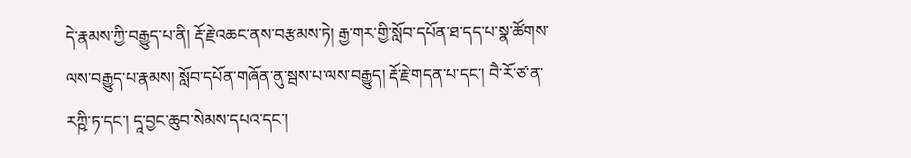དེ་རྣམས་ཀྱི་བརྒྱུད་པ་ནི། རྡོ་རྗེ་འཆང་ནས་བརྩམས་ཏེ། རྒྱ་གར་གྱི་སློབ་དཔོན་ཐ་དད་པ་སྣ་ཚོགས་ལས་བརྒྱུད་པ་རྣམས། སློབ་དཔོན་གཞོན་ནུ་སྦས་པ་ལས་བརྒྱུད། རྡོ་རྗེ་གདན་པ་དང་། བཻ་རོ་ཙ་ན་རཀྵི་ཏ་དང་། དཱ་བྱང་ཆུབ་སེམས་དཔའ་དང་།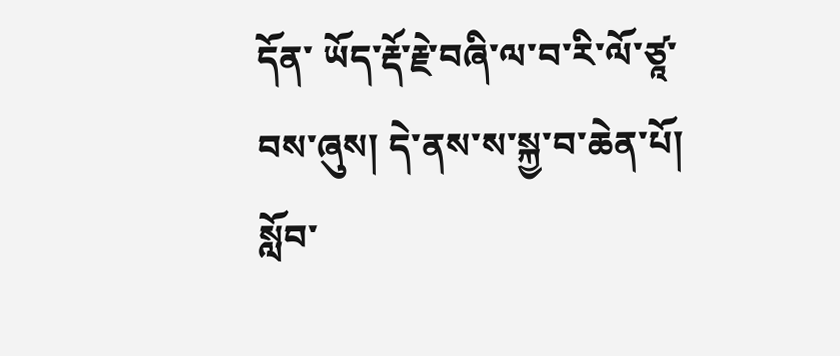དོན་ ཡོད་རྡོ་རྗེ་བཞི་ལ་བ་རི་ལོ་ཙཱ་བས་ཞུས། དེ་ནས་ས་སྐྱ་བ་ཆེན་པོ། སློབ་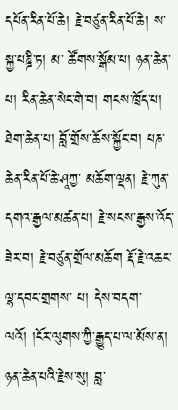དཔོན་རིན་པོ་ཆེ། རྗེ་བཙུན་རིན་པོ་ཆེ། ས་སྐྱ་པཎྜི་ཏ། མ་ ཚོགས་སྒོམ་པ། ཉན་ཆེན་པ། རིན་ཆེན་སེང་གེ་བ། གངས་ཁྲོད་པ། ཐེག་ཆེན་པ། བློ་གྲོས་ཆོས་སྐྱོང་བ། པཎ་ཆེན་རིན་པོ་ཆེ་ཤཱཀྱ་ མཆོག་ལྡན། རྗེ་ཀུན་དགའ་རྒྱལ་མཚན་པ། རྗེ་སངས་རྒྱས་འོད་ཟེར་བ། རྗེ་བཙུན་གྲོལ་མཆོག རྡོ་རྗེ་འཆང་ལྷ་དབང་གྲགས་ པ། དེས་བདག་ལའོ། །ངོར་ལུགས་ཀྱི་རྒྱུད་པ་ལ་མོས་ན། ཉན་ཆེན་པའི་རྗེས་སུ། བླ་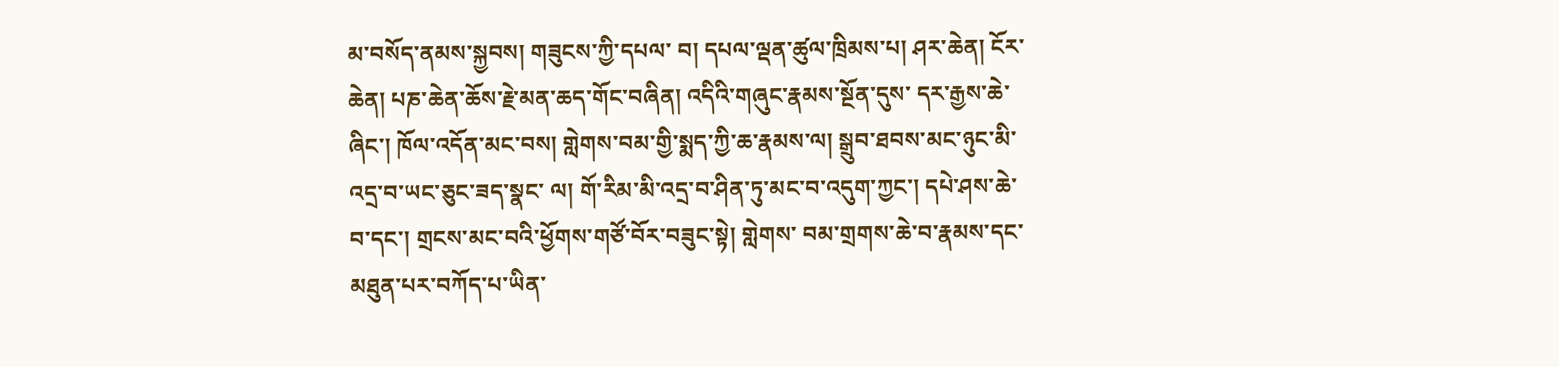མ་བསོད་ནམས་སྐྱབས། གཟུངས་ཀྱི་དཔལ་ བ། དཔལ་ལྡན་ཚུལ་ཁྲིམས་པ། ཤར་ཆེན། ངོར་ཆེན། པཎ་ཆེན་ཆོས་རྗེ་མན་ཆད་གོང་བཞིན། འདིའི་གཞུང་རྣམས་སྔོན་དུས་ དར་རྒྱས་ཆེ་ཞིང་། ཁོལ་འདོན་མང་བས། གླེགས་བམ་གྱི་སྨད་ཀྱི་ཆ་རྣམས་ལ། སྒྲུབ་ཐབས་མང་ཉུང་མི་འདྲ་བ་ཡང་ཅུང་ཟད་སྣང་ ལ། གོ་རིམ་མི་འདྲ་བ་ཤིན་ཏུ་མང་བ་འདུག་ཀྱང་། དཔེ་ཤས་ཆེ་བ་དང་། གྲངས་མང་བའི་ཕྱོགས་གཙོ་བོར་བཟུང་སྟེ། གླེགས་ བམ་གྲགས་ཆེ་བ་རྣམས་དང་མཐུན་པར་བཀོད་པ་ཡིན་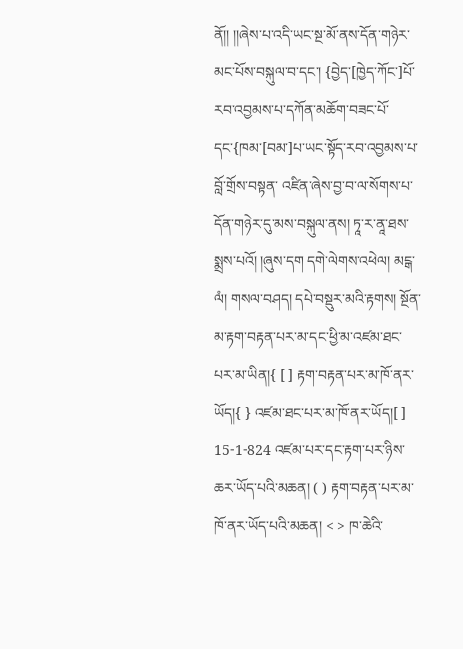ནོ།། །།ཞེས་པ་འདི་ཡང་སྔ་མོ་ནས་དོན་གཉེར་མང་པོས་བསྐུལ་བ་དང་། {བྱེད་[ཁྱེད་ཀོང་]པོ་རབ་འབྱམས་པ་དཀོན་མཆོག་བཟང་པོ་དང་{ཁམ་[བམ་]པ་ཡང་སྟོད་རབ་འབྱམས་པ་བློ་གྲོས་བསྟན་ འཛིན་ཞེས་བྱ་བ་ལ་སོགས་པ་དོན་གཉེར་དུ་མས་བསྐུལ་ནས། ཏཱ་ར་ནཱ་ཐས་སྨྲས་པའོ། །ཞུས་དག དགེ་ལེགས་འཕེལ། མངྒ་ལཾ། གསལ་བཤད། དཔེ་བསྡུར་མའི་རྟགས། སྔོན་མ་རྟག་བརྟན་པར་མ་དང་ཕྱི་མ་འཛམ་ཐང་པར་མ་ཡིན།{ [ ] རྟག་བརྟན་པར་མ་ཁོ་ནར་ཡོད།{ } འཛམ་ཐང་པར་མ་ཁོ་ནར་ཡོད།[ ] 15-1-824 འཛམ་པར་དང་རྟག་པར་ཉིས་ཆར་ཡོད་པའི་མཆན། ( ) རྟག་བརྟན་པར་མ་ཁོ་ནར་ཡོད་པའི་མཆན། < > ཁ་ཆེའི་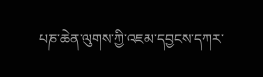པཎ་ཆེན་ལུགས་ཀྱི་འཇམ་དབྱངས་དཀར་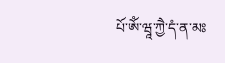པོ་ༀ་ཝཱ་ཀྱཻ་དཾ་ན་མཿ